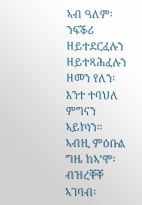ኣብ ዓለም፡ ንፍቕሪ ዘይተደርፈሉን ዘይተጻሕፈሉን ዘመን የለን፡ እንተ ተባህለ ምግናን ኣይኮነን። ኣብዚ ምዕቡል ግዜ ከኣ’ሞ፡ ብዝረቐቐ ኣገባብ፡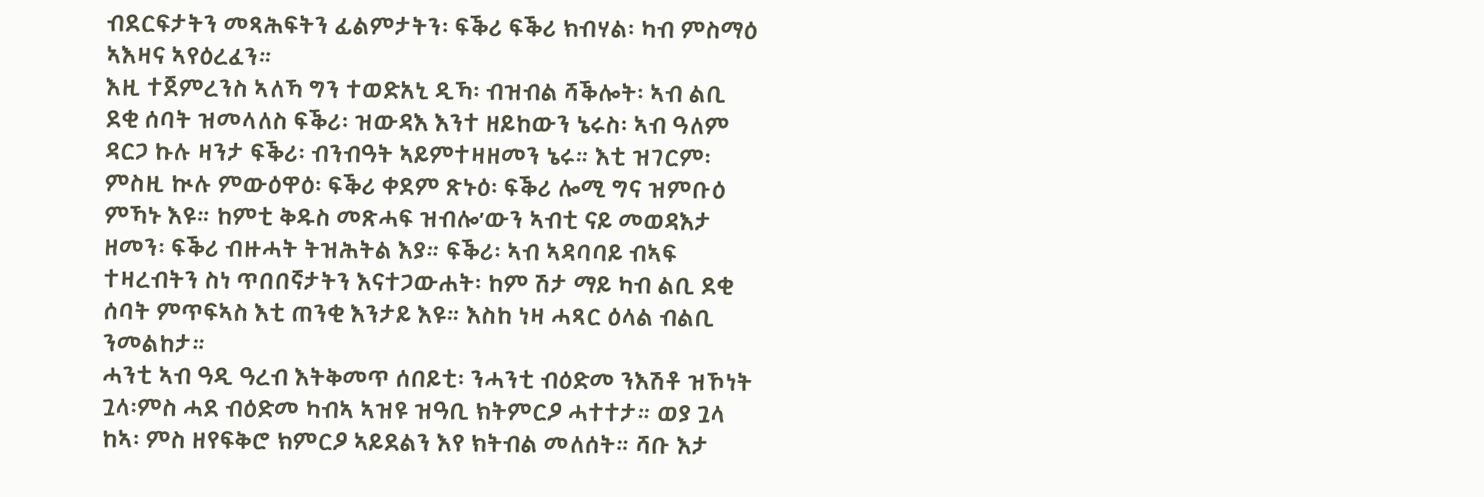ብደርፍታትን መጻሕፍትን ፊልምታትን፡ ፍቕሪ ፍቕሪ ክብሃል፡ ካብ ምስማዕ ኣእዛና ኣየዕረፈን።
እዚ ተጀምረንስ ኣለኻ ግን ተወድአኒ ዲኻ፡ ብዝብል ሻቕሎት፡ ኣብ ልቢ ደቂ ሰባት ዝመላለስ ፍቕሪ፡ ዝውዳእ እንተ ዘይከውን ኔሩስ፡ ኣብ ዓለም ዳርጋ ኩሉ ዛንታ ፍቕሪ፡ ብንብዓት ኣይምተዛዘመን ኔሩ። እቲ ዝገርም፡ ምስዚ ኲሉ ምውዕዋዕ፡ ፍቕሪ ቀደም ጽኑዕ፡ ፍቕሪ ሎሚ ግና ዝምቡዕ ምኻኑ እዩ። ከምቲ ቅዱስ መጽሓፍ ዝብሎ’ውን ኣብቲ ናይ መወዳእታ ዘመን፡ ፍቕሪ ብዙሓት ትዝሕትል እያ። ፍቕሪ፡ ኣብ ኣዳባባይ ብኣፍ ተዛረብትን ስነ ጥበበኛታትን እናተጋውሐት፡ ከም ሽታ ማይ ካብ ልቢ ደቂ ሰባት ምጥፍኣስ እቲ ጠንቂ እንታይ እዩ። እስከ ነዛ ሓጻር ዕላል ብልቢ ንመልከታ።
ሓንቲ ኣብ ዓዲ ዓረብ እትቅመጥ ሰበይቲ፡ ንሓንቲ ብዕድመ ንእሽቶ ዝኾነት ጓላ፡ምስ ሓደ ብዕድመ ካብኣ ኣዝዩ ዝዓቢ ክትምርዖ ሓተተታ። ወያ ጓላ ከኣ፡ ምስ ዘየፍቅሮ ክምርዖ ኣይደልን እየ ክትብል መለሰት። ሻቡ እታ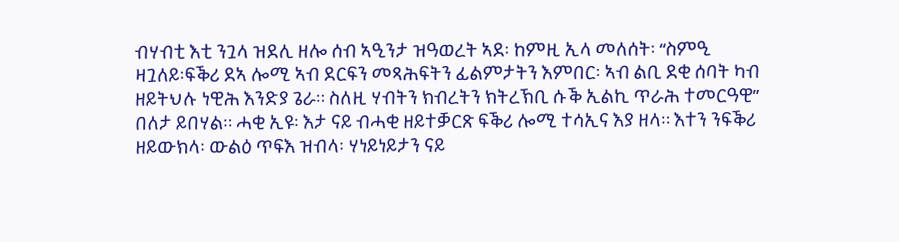ብሃብቲ እቲ ንጓላ ዝደሊ ዘሎ ሰብ ኣዒንታ ዝዓወረት ኣደ፡ ከምዚ ኢላ መለሰት፡ “ስምዒ ዛጓለይ፡ፍቕሪ ደኣ ሎሚ ኣብ ደርፍን መጻሕፍትን ፊልምታትን እምበር፡ ኣብ ልቢ ደቂ ሰባት ካብ ዘይትህሉ ነዊሕ እንድያ ጌራ። ስለዚ ሃብትን ክብረትን ክትረኽቢ ሱቕ ኢልኪ ጥራሕ ተመርዓዊ” በለታ ይበሃል። ሓቂ ኢዩ፡ እታ ናይ ብሓቂ ዘይተቓርጽ ፍቕሪ ሎሚ ተሳኢና እያ ዘላ። እተን ንፍቕሪ ዘይውክላ፡ ውልዕ ጥፍእ ዝብላ፡ ሃነይነይታን ናይ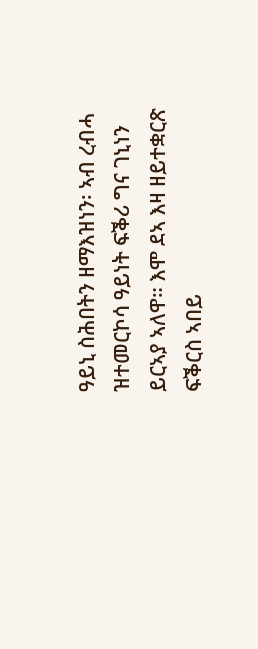ዓይኒ ስሕበትን ዘማእዝነን፡ ኣብ ረብሓ ዝተመርኮሳ ዓይነት ፍቕሪ ግና ገኒነን ይርኣያ ኣለዋ። እሞ ደኣ እዛ ዘይተቋርጽ ፍቕርስ ኣበይ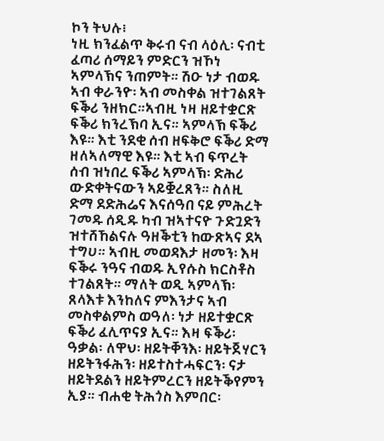ኮን ትህሉ፧
ነዚ ክንፈልጥ ቅሩብ ናብ ላዕሊ፡ ናብቲ ፈጣሪ ሰማይን ምድርን ዝኾነ ኣምላኽና ንጠምት። ሽዑ ነታ ብወዱ ኣብ ቀራንዮ፡ ኣብ መስቀል ዝተገልጸት ፍቕሪ ንዘክር።ኣብዚ ነዛ ዘይተቋርጽ ፍቕሪ ክንረኽባ ኢና። ኣምላኽ ፍቕሪ እዩ። እቲ ንደቂ ሰብ ዘፍቅሮ ፍቕሪ ድማ ዘለኣለማዊ እዩ። እቲ ኣብ ፍጥረት ሰብ ዝነበረ ፍቕሪ ኣምላኽ፡ ድሕሪ ውድቀትናውን ኣይቛረጸን። ስለዚ ድማ ደድሕሬና እናሰዓበ ናይ ምሕረት ገመዱ ሰዲዱ ካብ ዝኣተናዮ ጉድጓድን ዝተሸኸልናሉ ዓዘቕቲን ከውጽኣና ደኣ ተግሀ። ኣብዚ መወዳእታ ዘመን፡ እዛ ፍቕሩ ንዓና ብወዱ ኢየሱስ ክርስቶስ ተገልጸት። ማለት ወዲ ኣምላኽ፡ ጸላእቱ እንከለና ምእንታና ኣብ መስቀልምስ ወዓለ፡ ነታ ዘይተቋርጽ ፍቕሪ ፈሊጥናያ ኢና። እዛ ፍቕሪ፡ ዓቃል፡ ለዋህ፡ ዘይትቐንእ፡ ዘይትጀሃርን ዘይትንፋሕን፡ ዘይተስተሓፍርን፡ ናታ ዘይትደልን ዘይትምረርን ዘይትቕየምን ኢያ። ብሐቂ ትሕጎስ እምበር፡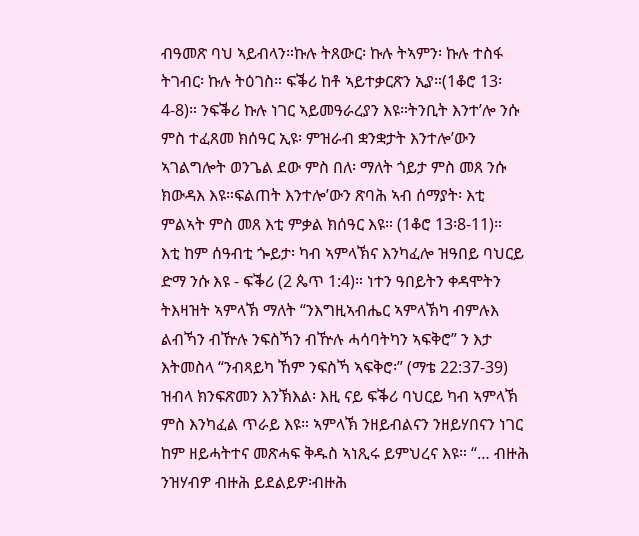ብዓመጽ ባህ ኣይብላን።ኩሉ ትጸውር፡ ኩሉ ትኣምን፡ ኩሉ ተስፋ ትገብር፡ ኩሉ ትዕገስ። ፍቕሪ ከቶ ኣይተቃርጽን ኢያ።(1ቆሮ 13፡4-8)። ንፍቕሪ ኩሉ ነገር ኣይመዓራረያን እዩ።ትንቢት እንተ’ሎ ንሱ ምስ ተፈጸመ ክሰዓር ኢዩ፡ ምዝራብ ቋንቋታት እንተሎ’ውን ኣገልግሎት ወንጌል ደው ምስ በለ፡ ማለት ጎይታ ምስ መጸ ንሱ ክውዳእ እዩ።ፍልጠት እንተሎ’ውን ጽባሕ ኣብ ሰማያት፡ እቲ ምልኣት ምስ መጸ እቲ ምቃል ክሰዓር እዩ። (1ቆሮ 13፡8-11)።
እቲ ከም ሰዓብቲ ጐይታ፡ ካብ ኣምላኽና እንካፈሎ ዝዓበይ ባህርይ ድማ ንሱ እዩ - ፍቕሪ (2 ጴጥ 1:4)። ነተን ዓበይትን ቀዳሞትን ትእዛዝት ኣምላኽ ማለት “ንእግዚኣብሔር ኣምላኽካ ብምሉእ ልብኻን ብዅሉ ንፍስኻን ብዅሉ ሓሳባትካን ኣፍቅሮ” ን እታ እትመስላ “ንብጻይካ ኸም ንፍስኻ ኣፍቅሮ፡” (ማቴ 22:37-39) ዝብላ ክንፍጽመን እንኽእል፡ እዚ ናይ ፍቕሪ ባህርይ ካብ ኣምላኽ ምስ እንካፈል ጥራይ እዩ። ኣምላኽ ንዘይብልናን ንዘይሃበናን ነገር ከም ዘይሓትተና መጽሓፍ ቅዱስ ኣነጺሩ ይምህረና እዩ። “… ብዙሕ ንዝሃብዎ ብዙሕ ይደልይዎ፡ብዙሕ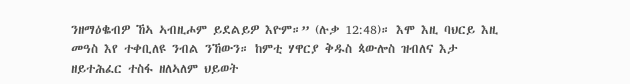ንዘማዕቈብዎ ኸኣ ኣብዚሖም ይደልይዎ እዮም።” (ሉቃ 12:48)። እሞ እዚ ባህርይ እዚ መዓስ እየ ተቀቢለዩ ንብል ንኸውን። ከምቲ ሃዋርያ ቅዱስ ጳውሎስ ዝብለና እታ ዘይተሕፈር ተስፋ ዘለኣለም ህይወት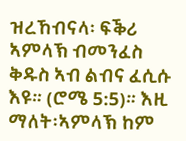ዝረኸብናላ፡ ፍቕሪ ኣምላኽ ብመንፈስ ቅዱስ ኣብ ልብና ፈሲሱ እዩ። (ሮሜ 5:5)። እዚ ማለት፡ኣምላኽ ከም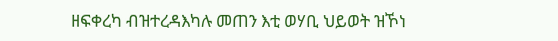ዘፍቀረካ ብዝተረዳእካሉ መጠን እቲ ወሃቢ ህይወት ዝኾነ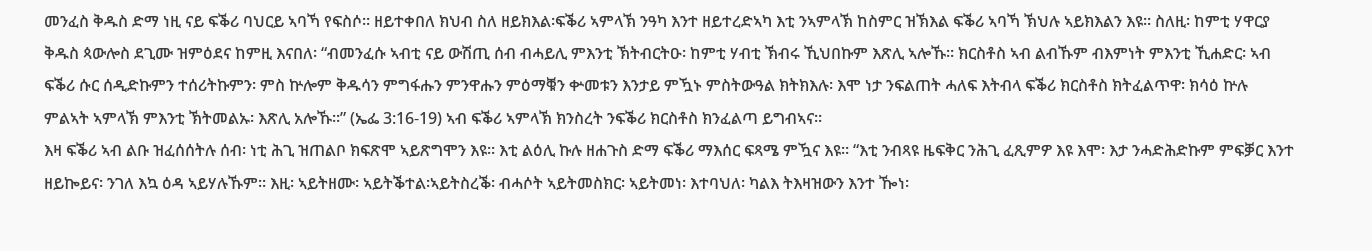መንፈስ ቅዱስ ድማ ነዚ ናይ ፍቕሪ ባህርይ ኣባኻ የፍስሶ። ዘይተቀበለ ክህብ ስለ ዘይክእል፡ፍቕሪ ኣምላኽ ንዓካ እንተ ዘይተረድኣካ እቲ ንኣምላኽ ከስምር ዝኽእል ፍቕሪ ኣባኻ ኽህሉ ኣይክእልን እዩ። ስለዚ፡ ከምቲ ሃዋርያ ቅዱስ ጳውሎስ ደጊሙ ዝምዕደና ከምዚ እናበለ፡ “ብመንፈሱ ኣብቲ ናይ ውሽጢ ሰብ ብሓይሊ ምእንቲ ኽትብርትዑ፡ ከምቲ ሃብቲ ኽብሩ ኺህበኩም እጽሊ ኣሎኹ። ክርስቶስ ኣብ ልብኹም ብእምነት ምእንቲ ኺሐድር፡ ኣብ ፍቕሪ ሱር ሰዲድኩምን ተሰሪትኩምን፡ ምስ ኵሎም ቅዱሳን ምግፋሑን ምንዋሑን ምዕማቑን ቍመቱን እንታይ ምዃኑ ምስትውዓል ክትክእሉ፡ እሞ ነታ ንፍልጠት ሓለፍ እትብላ ፍቕሪ ክርስቶስ ክትፈልጥዋ፡ ክሳዕ ኵሉ ምልኣት ኣምላኽ ምእንቲ ኽትመልኡ፡ እጽሊ አሎኹ።” (ኤፌ 3:16-19) ኣብ ፍቕሪ ኣምላኽ ክንስረት ንፍቕሪ ክርስቶስ ክንፈልጣ ይግብኣና።
እዛ ፍቕሪ ኣብ ልቡ ዝፈሰሰትሉ ሰብ፡ ነቲ ሕጊ ዝጠልቦ ክፍጽሞ ኣይጽግሞን እዩ። እቲ ልዕሊ ኩሉ ዘሐጉስ ድማ ፍቕሪ ማእሰር ፍጻሜ ምዃና እዩ። “እቲ ንብጻዩ ዜፍቅር ንሕጊ ፈጺምዎ እዩ እሞ፡ እታ ንሓድሕድኩም ምፍቓር እንተ ዘይኰይና፡ ንገለ እኳ ዕዳ ኣይሃሉኹም። እዚ፡ ኣይትዘሙ፡ ኣይትቕተል፡ኣይትስረቕ፡ ብሓሶት ኣይትመስክር፡ ኣይትመነ፡ እተባህለ፡ ካልእ ትእዛዝውን እንተ ዀነ፡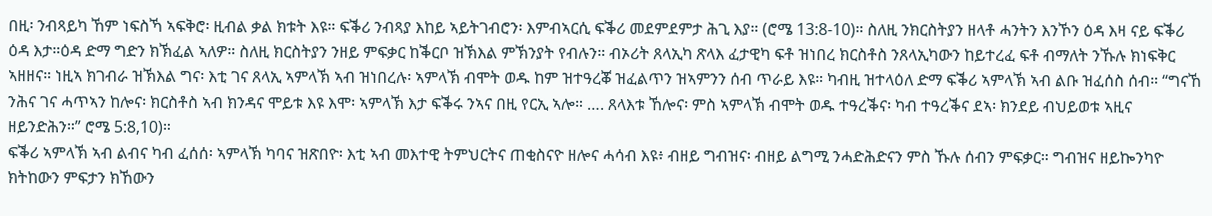በዚ፡ ንብጻይካ ኸም ነፍስኻ ኣፍቅሮ፡ ዚብል ቃል ክቱት እዩ። ፍቕሪ ንብጻያ እከይ ኣይትገብሮን፡ እምብኣርሲ ፍቕሪ መደምደምታ ሕጊ እያ። (ሮሜ 13:8-10)። ስለዚ ንክርስትያን ዘላቶ ሓንትን እንኾን ዕዳ እዛ ናይ ፍቕሪ ዕዳ እታ።ዕዳ ድማ ግድን ክኽፈል ኣለዎ። ስለዚ ክርስትያን ንዘይ ምፍቃር ከቕርቦ ዝኽእል ምኽንያት የብሉን። ብኦሪት ጸላኢካ ጽላእ ፈታዊካ ፍቶ ዝነበረ ክርስቶስ ንጸላኢካውን ከይተረፈ ፍቶ ብማለት ንኹሉ ክነፍቅር ኣዘዘና። ነዚኣ ክገብራ ዝኽእል ግና፡ እቲ ገና ጸላኢ ኣምላኽ ኣብ ዝነበረሉ፡ ኣምላኽ ብሞት ወዱ ከም ዝተዓረቖ ዝፈልጥን ዝኣምንን ሰብ ጥራይ እዩ። ካብዚ ዝተላዕለ ድማ ፍቕሪ ኣምላኽ ኣብ ልቡ ዝፈሰስ ሰብ። “ግናኸ ንሕና ገና ሓጥኣን ከሎና፡ ክርስቶስ ኣብ ክንዳና ሞይቱ እዩ እሞ፡ ኣምላኽ እታ ፍቕሩ ንኣና በዚ የርኢ ኣሎ። …. ጸላእቱ ኸሎና፡ ምስ ኣምላኽ ብሞት ወዱ ተዓረቕና፡ ካብ ተዓረቕና ደኣ፡ ክንደይ ብህይወቱ ኣዚና ዘይንድሕን።” ሮሜ 5:8,10)።
ፍቕሪ ኣምላኽ ኣብ ልብና ካብ ፈሰሰ፡ ኣምላኽ ካባና ዝጽበዮ፡ እቲ ኣብ መእተዊ ትምህርትና ጠቂስናዮ ዘሎና ሓሳብ እዩ፥ ብዘይ ግብዝና፡ ብዘይ ልግሚ ንሓድሕድናን ምስ ኹሉ ሰብን ምፍቃር። ግብዝና ዘይኰንካዮ ክትከውን ምፍታን ክኸውን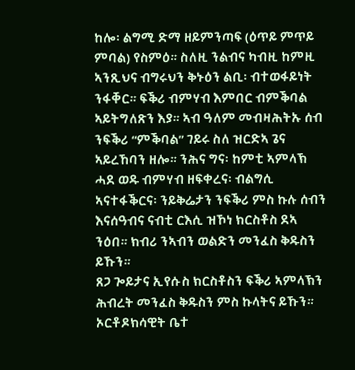ከሎ፡ ልግሚ ድማ ዘይምንጣፍ (ዕጥይ ምጥይ ምባል) የስምዕ። ስለዚ ንልብና ካብዚ ከምዚ ኣንጺህና ብግሩህን ቅኑዕን ልቢ፡ ብተወፋይነት ንፋቐር። ፍቕሪ ብምሃብ እምበር ብምቕባል ኣይትግለጽን እያ። ኣብ ዓለም መብዛሕትኡ ሰብ ንፍቕሪ “ምቕባል” ገይሩ ስለ ዝርድኣ ጌና ኣይረኸባን ዘሎ። ንሕና ግና፡ ከምቲ ኣምላኽ ሓደ ወዱ ብምሃብ ዘፍቀረና፡ ብልግሲ ኣናተፋቕርና፡ ንይቅሬታን ንፍቕሪ ምስ ኩሉ ሰብን እናሰዓብና ናብቲ ርእሲ ዝኾነ ክርስቶስ ደኣ ንዕበ። ክብሪ ንኣብን ወልድን መንፈስ ቅዱስን ይኹን።
ጸጋ ጐይታና ኢየሱስ ክርስቶስን ፍቕሪ ኣምላኽን ሕብረት መንፈስ ቅዱስን ምስ ኩላትና ይኹን።
ኦርቶዶክሳዊት ቤተ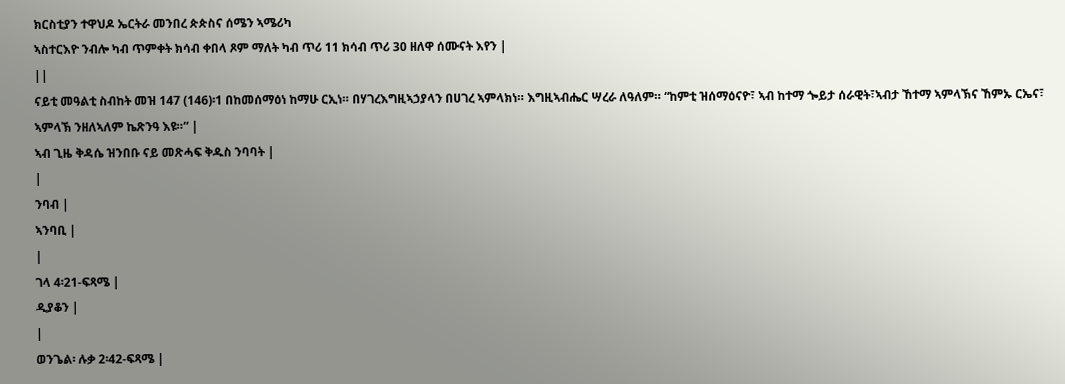ክርስቲያን ተዋህዶ ኤርትራ መንበረ ጵጵስና ሰሜን ኣሜሪካ
ኣስተርእዮ ንብሎ ካብ ጥምቀት ክሳብ ቀበላ ጾም ማለት ካብ ጥሪ 11 ክሳብ ጥሪ 30 ዘለዋ ሰሙናት እየን |
||
ናይቲ መዓልቲ ስብከት መዝ 147 (146)፡1 በከመሰማዕነ ከማሁ ርኢነ። በሃገረእግዚኣኃያላን በሀገረ ኣምላክነ። እግዚኣብሔር ሣረራ ለዓለም። “ከምቲ ዝሰማዕናዮ፣ ኣብ ከተማ ጐይታ ሰራዊት፣ኣብታ ኸተማ ኣምላኽና ኸምኡ ርኤና፣ ኣምላኽ ንዘለኣለም ኬጽንዓ እዩ።” |
ኣብ ጊዜ ቅዳሴ ዝንበቡ ናይ መጽሓፍ ቅዱስ ንባባት |
|
ንባብ |
ኣንባቢ |
|
ገላ 4፡21-ፍጻሜ |
ዲያቆን |
|
ወንጌል፡ ሉቃ 2፡42-ፍጻሜ |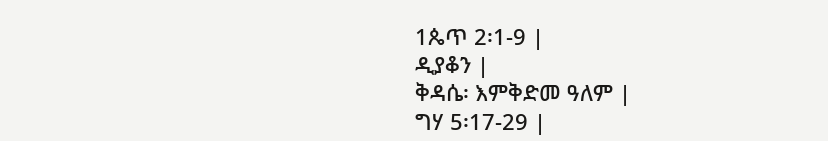1ጴጥ 2፡1-9 |
ዲያቆን |
ቅዳሴ፡ እምቅድመ ዓለም |
ግሃ 5፡17-29 |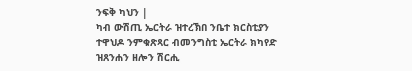ንፍቅ ካህን |
ካብ ውሽጢ ኤርትራ ዝተረኽበ ንቤተ ክርስቲያን ተዋህዶ ንምቁጽጻር ብመንግስቲ ኤርትራ ክካየድ ዝጸንሐን ዘሎን ሽርሒ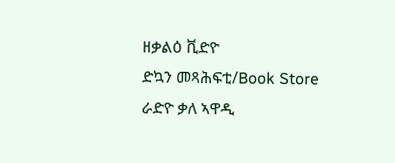ዘቃልዕ ቪድዮ
ድኳን መጻሕፍቲ/Book Store
ራድዮ ቃለ ኣዋዲ